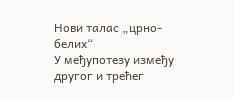Нови талас „црно-белих“
У међупотезу између другог и трећег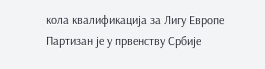кола квалификација за Лигу Европе Партизан је у првенству Србије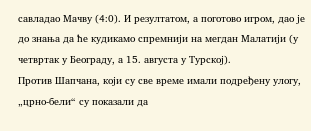савладао Мачву (4:0). И резултатом, а поготово игром, дао је до знања да ће кудикамо спремнији на мегдан Малатији (у четвртак у Београду, а 15. августа у Турској).
Против Шапчана, који су све време имали подређену улогу, „црно-бели“ су показали да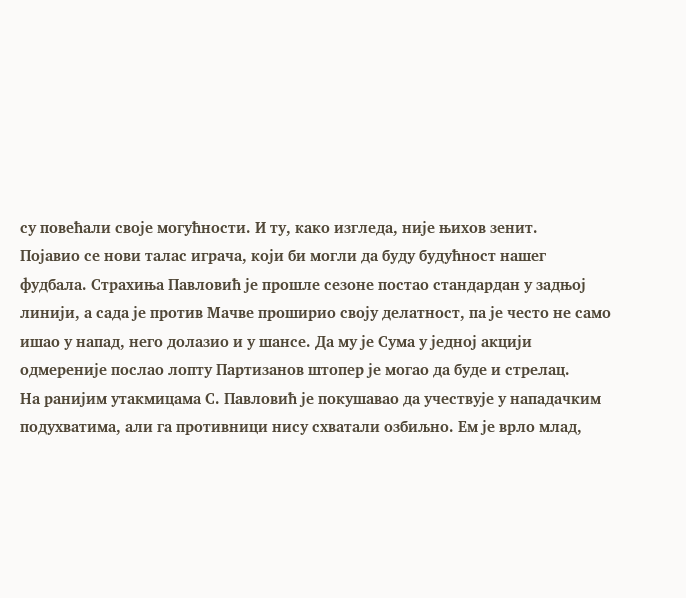су повећали своје могућности. И ту, како изгледа, није њихов зенит.
Појавио се нови талас играча, који би могли да буду будућност нашег фудбала. Страхиња Павловић је прошле сезоне постао стандардан у задњој линији, а сада је против Мачве проширио своју делатност, па је често не само ишао у напад, него долазио и у шансе. Да му је Сума у једној акцији одмереније послао лопту Партизанов штопер је могао да буде и стрелац.
На ранијим утакмицама С. Павловић је покушавао да учествује у нападачким подухватима, али га противници нису схватали озбиљно. Ем је врло млад,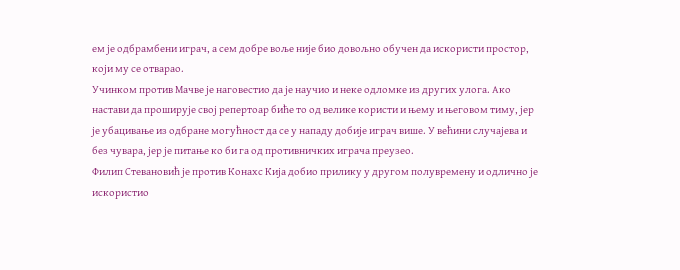ем је одбрамбени играч, а сем добре воље није био довољно обучен да искористи простор, који му се отварао.
Учинком против Мачве је наговестио да је научио и неке одломке из других улога. Ако настави да проширује свој репертоар биће то од велике користи и њему и његовом тиму, јер је убацивање из одбране могућност да се у нападу добије играч више. У већини случајева и без чувара, јер је питање ко би га од противничких играча преузео.
Филип Стевановић је против Конахс Кија добио прилику у другом полувремену и одлично је искористио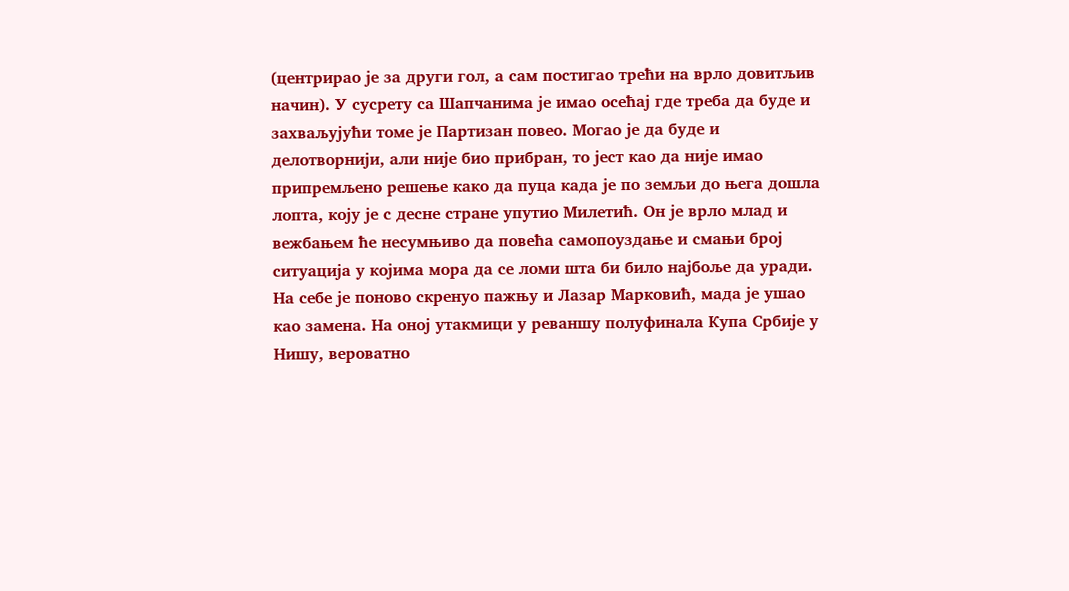(центрирао је за други гол, а сам постигао трећи на врло довитљив начин). У сусрету са Шапчанима је имао осећај где треба да буде и захваљујући томе је Партизан повео. Могао је да буде и делотворнији, али није био прибран, то јест као да није имао припремљено решење како да пуца када је по земљи до њега дошла лопта, коју је с десне стране упутио Милетић. Он је врло млад и вежбањем ће несумњиво да повећа самопоуздање и смањи број ситуација у којима мора да се ломи шта би било најбоље да уради.
На себе је поново скренуо пажњу и Лазар Марковић, мада је ушао као замена. На оној утакмици у реваншу полуфинала Купа Србије у Нишу, вероватно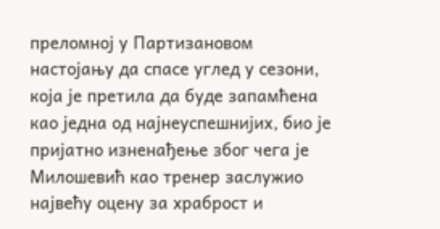преломној у Партизановом настојању да спасе углед у сезони, која је претила да буде запамћена као једна од најнеуспешнијих, био је пријатно изненађење због чега је Милошевић као тренер заслужио највећу оцену за храброст и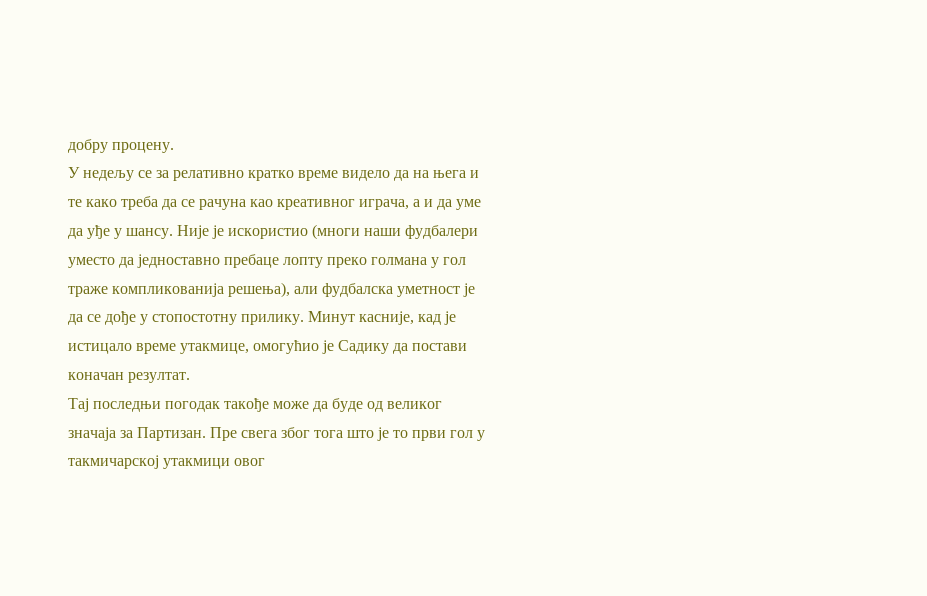добру процену.
У недељу се за релативно кратко време видело да на њега и те како треба да се рачуна као креативног играча, а и да уме да уђе у шансу. Није је искористио (многи наши фудбалери уместо да једноставно пребаце лопту преко голмана у гол траже компликованија решења), али фудбалска уметност је да се дође у стопостотну прилику. Минут касније, кад је истицало време утакмице, омогућио је Садику да постави коначан резултат.
Тај последњи погодак такође може да буде од великог значаја за Партизан. Пре свега због тога што је то први гол у такмичарској утакмици овог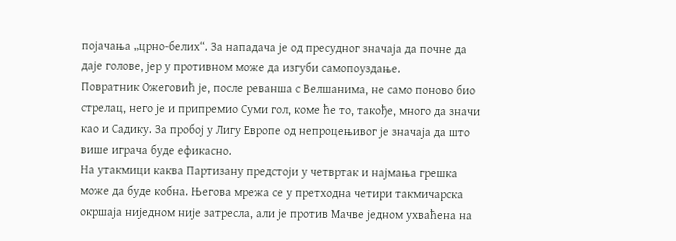појачања „црно-белих“. За нападача је од пресудног значаја да почне да даје голове, јер у противном може да изгуби самопоуздање.
Повратник Ожеговић је, после реванша с Велшанима, не само поново био стрелац, него је и припремио Суми гол, коме ће то, такође, много да значи као и Садику. За пробој у Лигу Европе од непроцењивог је значаја да што више играча буде ефикасно.
На утакмици каква Партизану предстоји у четвртак и најмања грешка може да буде кобна. Његова мрежа се у претходна четири такмичарска окршаја ниједном није затресла, али је против Мачве једном ухваћена на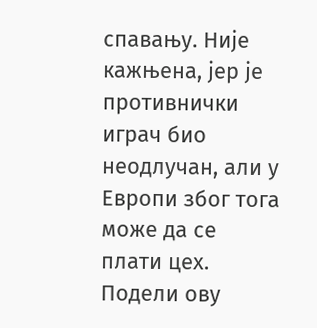спавању. Није кажњена, јер је противнички играч био неодлучан, али у Европи због тога може да се плати цех.
Подели ову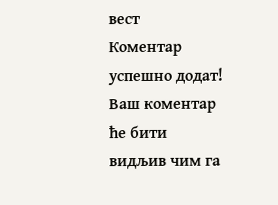вест
Комeнтар успeшно додат!
Ваш комeнтар ћe бити видљив чим га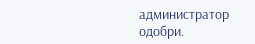администратор одобри.